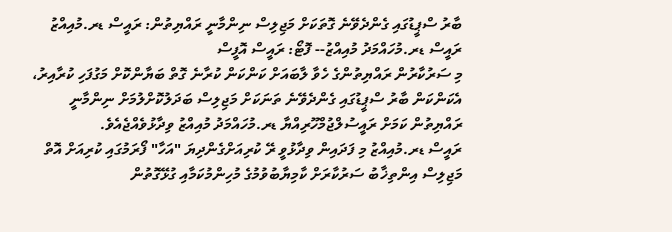ބާރު ސްޕީޑުގައި ގެންދެވޭނެ ގޮތަކަށް މަޖިލިސް ނިންމާނީ ރައްޔިތުން: ރައީސް ޑރ.މުއިއްޒު
ރައީސް ޑރ.މުހައްމަދު މުއިއްޒު-- ފޮޓޯ: ރައީސް އޮފީސް
މި ސަރުކާރުން ރައްޔިތުންގެ ހެވާ ލާބައަށް ކަންކަން ކުރާނެ ގޮތް ބަޔާންކޮށް މަގުފަހި ކުރާއިރު، އެކަންކަން ބާރު ސްޕީޑުގައި ގެންދެވޭނެ ތަނަކަށް މަޖިލިސް ބަދަލުކޮށްލުމަށް ނިންމާނީ ރައްޔިތުން ކަމަށް ރައީސުލްޖުމްހޫރިއްޔާ ޑރ.މުހައްމަދު މުއިއްޒު ވިދާޅުވެއްޖެއެވެ.
ރައީސް ޑރ.މުއިއްޒު މި ފަދައިން ވިދާޅުވީ ރޭ ކުރިއަށްގެންދިޔަ "އަހާ" ފޯރަމުގައި ކުރިއަށް އޮތް މަޖިލިސް އިންތިޚާބު ސަރުކާރަށް ކާމިޔާބުވުމުގެ މުހިންމުކަމާއި ގުޅޭގޮތުން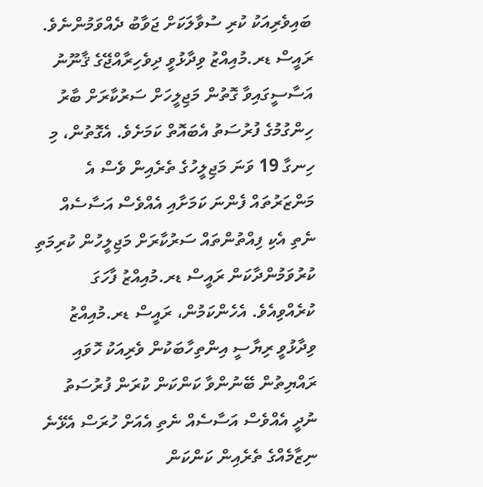ބައިވެރިއަކު ކުރި ސުވާލަކަށް ޖަވާބު ދެއްވަމުންނެވެ.
ރައީސް ޑރ.މުއިއްޒު ވިދާޅުވީ ދިވެހިރާއްޖޭގެ ޤާނޫނު އަސާސީގައިވާ ގޮތުން މަޖިލީހަށް ސަރުކާރަށް ބާރު ހިންގުމުގެ ފުރުސަތު އެބައޮތް ކަމަށެވެ. އެގޮތުން، މި ހިނގާ 19 ވަނަ މަޖިލީހުގެ ތެރެއިން ވެސް އެ މަންޒަރުތައް ފެންނަ ކަމަށާއި އެއްވެސް އަސާސެއް ނެތި އެކި ފިއްތުންތައް ސަރުކާރަށް މަޖިލީހުން ކުރިމަތި ކުރުވަމުންދާކަން ރައީސް ޑރ.މުއިއްޒު ފާހަގަ ކުރެއްވިއެވެ. އެހެންކަމުން، ރައީސް ޑރ.މުއިއްޒު ވިދާޅުވީ ރިޔާސީ އިންތިހާބަކުން ވެރިއަކު ހޮވައި ރައްޔިތުން ބޭނުންވާ ކަންކަން ކުރަން ފުރުސަތު ނުދީ އެއްވެސް އަސާސެއް ނެތި އެއަށް ހުރަސް އެޅޭނެ ނިޒާމެއްގެ ތެރެއިން ކަންކަން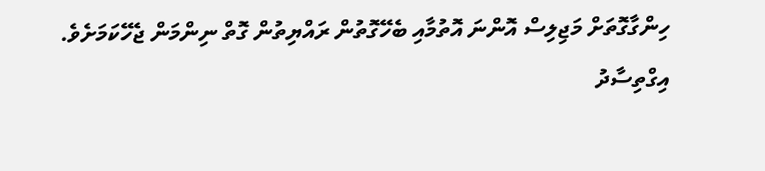ހިންގާގޮތަށް މަޖިލިސް އޮންނަ އޮތުމާއި ބެހޭގޮތުން ރައްޔިތުން ގޮތް ނިންމަން ޖެހޭކަމަށެވެ.
އިގްތިސާދު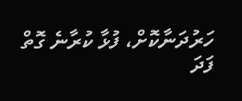ހަރުދަނާކޮށް، ފުޅާ ކުރާނެ ގޮތް ފަދަ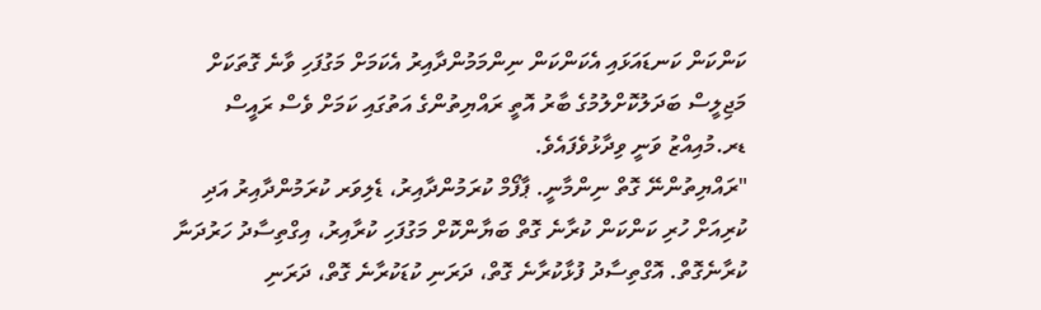ކަންކަން ކަނޑައަޅައި އެކަންކަން ނިންމަމުންދާއިރު އެކަމަށް މަގުފަހި ވާނެ ގޮތަކަށް މަޖިލީސް ބަދަލުކޮށްލުމުގެ ބާރު އޮތީ ރައްޔިތުންގެ އަތުގައި ކަމަށް ވެސް ރައީސް ޑރ.މުއިއްޒު ވަނީ ވިދާޅުވެފައެވެ.
"ރައްޔިތުންނޭ ގޮތް ނިންމާނީ. ޕާފޯމް ކުރަމުންދާއިރު، ޑެލިވަރ ކުރަމުންދާއިރު އަދި ކުރިއަށް ހުރި ކަންކަން ކުރާނެ ގޮތް ބަޔާންކޮށް މަގުފަހި ކުރާއިރު، އިގްތިސާދު ހަރުދަނާ ކުރާނެގޮތް. އޮގްތިސާދު ފުޅާކުރާނެ ގޮތް، ދަރަނި ކުޑަކުރާނެ ގޮތް، ދަރަނި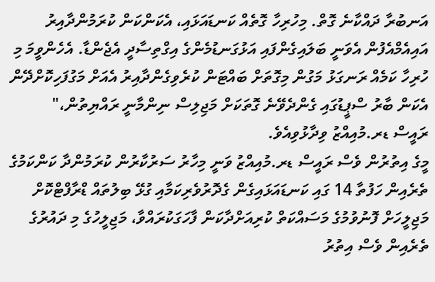އަނބުރާ ދައްކާނެ ގޮތް. މިހުރިހާ ގޮތެއް ކަނޑައަޅައި، އެކަންކަން ކުރަމުންދާއިރު އައިއެމްއެފުން އެވަނީ ބަލައިގެންފައި އަޅުގަނޑުމެންގެ އިގްތިސާދީ އެޖެންޑާ. އެހެންވީމަ މި ހުރިހާ ކަމެއް ރަނގަޅު މަގުން މިގޮތަށް ބައްޓަން ކުރެވިގެންދާއިރު އެއަށް މަގުފަހިކޮށްދޭން އެކަން ބާރު ސްޕީޑުގައި ގެންދެވޭނެ ގޮތަކަށް މަޖިލިސް ނިންމާނީ ރައްޔިތުން،"
ރައީސް ޑރ.މުއިއްޒު ވިދާޅުވިއެވެ.
މީގެ އިތުރުން ވެސް ރައީސް ޑރ.މުއިއްޒު ވަނީ މިހާރު ސަރުކާރުން ކުރަމުންދާ ކަންކަމުގެ ތެރެއިން ހަފުތާ 14 ގައި ކަނޑައަޅައިގެން ގެދޮރުވެރިކަމާއި ގުޅޭ ބިލުތައް ޑްރާފްޓްކޮށް މަޖިލީހަށް ފޮނުވުމުގެ މަސައްކަތް ކުރިއަށްދާކަން ފާހަގަކުރައްވާ، މަޖިލީހުގެ މި ދައުރުގެ ތެރެއިން ވެސް އިތުރު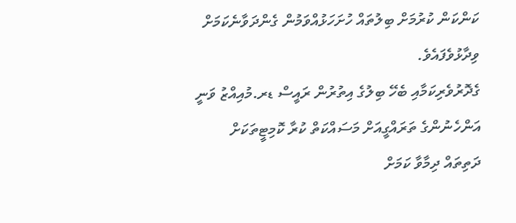ކަންކަން ކުރުމަށް ބިލުތައް ހުށަހަޅުއްވަމުން ގެންދަވާނެކަމަށް ވިދާޅުވެފައެވެ.
ގެދޮރުވެރިކަމާއި ބެހޭ ބިލުގެ އިތުރުން ރައީސް ޑރ.މުއިއްޒު ވަނީ އަންހެނުންގެ ތަރައްގީއަށް މަސައްކަތް ކުރާ ކޮމިޓީތަކަށް ދަތިތައް ދިމާވާ ކަމަށް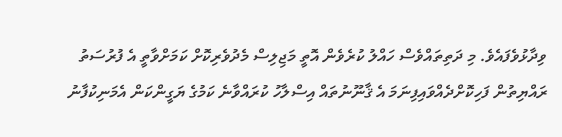ވިދާޅުވެފައެވެ. މި ދަތިތައްވެސް ހައްލު ކުރެވެން އޮތީ މަޖިލިސް މެދުވެރިކޮށް ކަމަށްވާތީ އެ ފުރުސަތު ރައްޔިތުން ފަހިކޮށްދެއްވައިފިނަމަ އެ ޤާނޫނުތައް އިސްލާހު ކުރައްވާނެ ކަމުގެ ޔަގީންކަން އެމަނިކުފާނު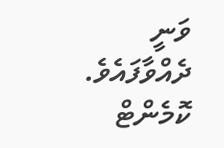ވަނީ ދެއްވާފައެވެ.
ކޮމެންޓް